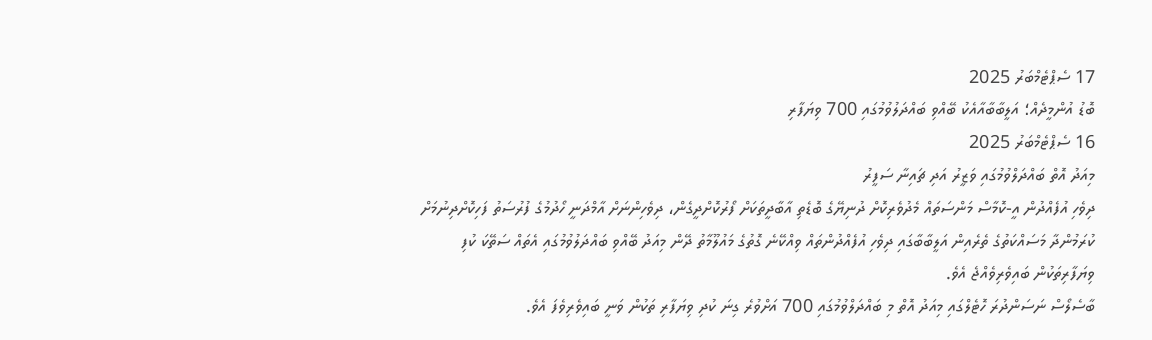17 ސެޕްޓެމްބަރު 2025
ބޮޑު އުންމީދެއް؛ އަލީބާބާއާއެކު ބޭއްވި ބައްދަލުވުމުގައި 700 ވިޔަފާރި
16 ސެޕްޓެމްބަރު 2025
މިއަދު އޮތް ބައްދަލްވުމުގައި ވަޒީރު އަދި ޗައިނާ ސަފީރު
ދިވެހި އުފެއްދުން އީ-ކޮމާސް މަންސަތައް މެދުވެރިކޮށް ދުނިޔޭގެ ބޮޑެތި އާބާދީތަކަށް ފޯރުކޮށްދީގެން، ދިވެހިންނަށް އާމްދަނީ ހޯދުމުގެ ފުރުސަތު ފަހިކޮށްދިނުމަށް ކުރަމުންދާ މަސައްކަތުގެ ތެރެއިން އަލީބާބާގައި ދިވެހި އުފެއްދުންތައް ވިއްކޭނެ ގޮތުގެ މައުލޫމާތު ދޭން މިއަދު ބޭއްވި ބައްދަލުވުމުގައި އެތައް ސަތޭކަ ކުފި ވިޔަފާރިތަކުން ބައިވެރިވެއްޖެ އެވެ.
ބާސެލޯސް ނަސަންދުރަ ހޮޓެލްގައި މިއަދު އޮތް މި ބައްދަލްވުމުގައި 700 އަށްވުރެ ގިނަ ކުދި ވިޔަފާރި ތަކުން ވަނީ ބައިވެރިވެފަ އެވެ.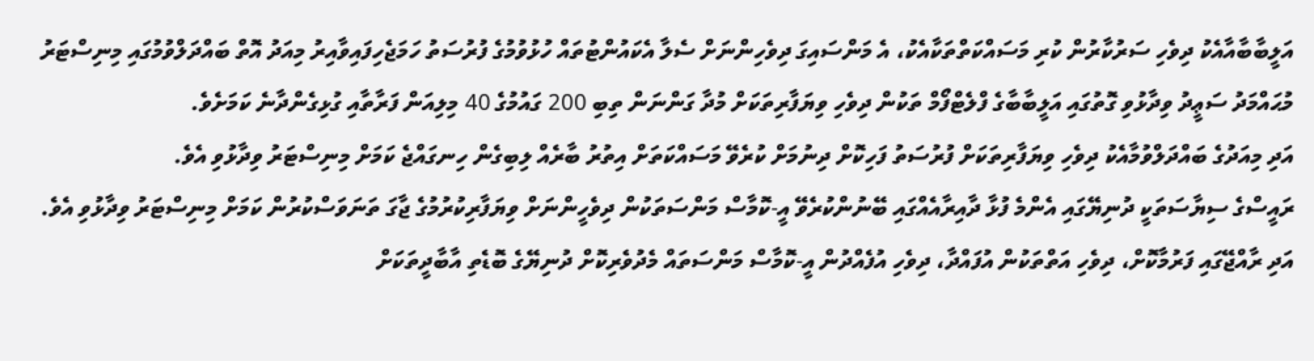އަލީބާބާއާއެކު ދިވެހި ސަރުކާރުން ކުރި މަސައްކަތްތަކާއެކު، އެ މަންސައިގަ ދިވެހިންނަށް ސެލާ އެކައުންޓުތައް ހުޅުވުމުގެ ފުރުސަތު ހަމަޖެހިފައިވާއިރު މިއަދު އޮތް ބައްދަލްވުމުގައި މިނިސްޓަރު މުޙައްމަދު ސަޢީދު ވިދާޅުވި ގޮތުގައި އަލީބާބާގެ ފްލެޓްފޯމް ތަކުން ދިވެހި ވިޔަފާރިތަކަށް މުދާ ގަންނަން ތިބި 200 ގައުމުގެ 40 މިލިއަން ފަރާތާއި ގުޅިގެންދާނެ ކަމަށެވެ.
އަދި މިއަދުގެ ބައްދަލްވުމާއެކު ދިވެހި ވިޔަފާރިތަކަށް ފުރުސަތު ފަހިކޮށް ދިނުމަށް ކުރެވޭ މަސައްކަތަށް އިތުރު ބާރެއް ލިބިގެން ހިނގައްޖެ ކަމަށް މިނިސްޓަރު ވިދާޅުވި އެވެ.
ރައީސްގެ ސިޔާސަތަކީ ދުނިޔޭގައި އެންމެ ފުޅާ ދާއިރާއެއްގައި ބޭނުންކުރެވޭ އީ-ކޮމާސް މަންސަތަކުން ދިވެހީންނަށް ވިޔަފާރިކުރުމުގެ ޖާގަ ތަނަވަސްކުރުން ކަމަށް މިނިސްޓަރު ވިދާޅުވި އެވެ.
އަދި ރާއްޖޭގައި ފަރުމާކޮށް، ދިވެހި އަތްތަކުން އުފައްދާ، ދިވެހި އުފެއްދުން އީ-ކޮމާސް މަންސަތައް މެދުވެރިކޮށް ދުނިޔޭގެ ބޮޑެތި އާބާދީތަކަށް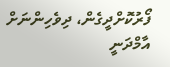ފޯރުކޮށްދީގެން، ދިވެހިންނަށް އާމްދަނީ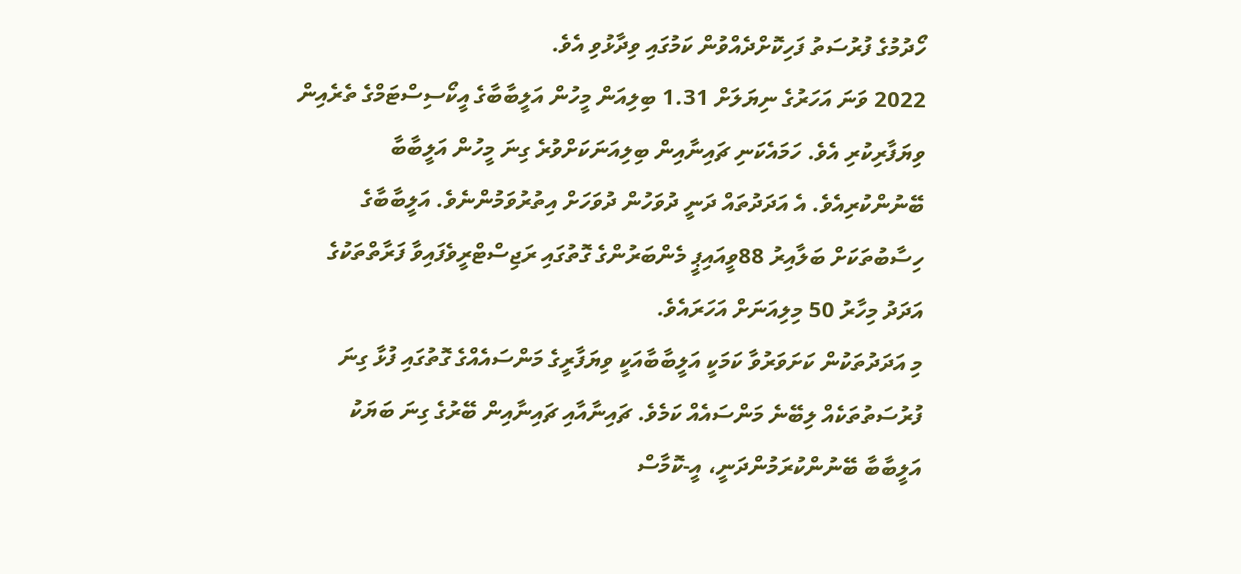ހޯދުމުގެ ފުރުސަތު ފަހިކޮށްދެއްވުން ކަމުގައި ވިދާޅުވި އެވެ.
2022 ވަނަ އަހަރުގެ ނިޔަލަށް 1.31 ބިލިއަން މީހުން އަލީބާބާގެ އީކޯސިސްޓަމްގެ ތެރެއިން ވިޔަފާރިކުރި އެވެ. ހަމައެކަނި ޗައިނާއިން ބިލިއަނަކަށްވުރެ ގިނަ މީހުން އަލީބާބާ ބޭނުންކުރިއެވެ. އެ އަދަދުތައް ދަނީ ދުވަހުން ދުވަހަށް އިތުރުވަމުންނެވެ. އަލީބާބާގެ ހިސާބުތަކަށް ބަލާއިރު 88ވީއައިޕީ މެންބަރުންގެ ގޮތުގައި ރަޖިސްޓްރީވެފައިވާ ފަރާތްތަކުގެ އަދަދު މިހާރު 50 މިލިއަނަށް އަހަރައެވެ.
މި އަދަދުތަކުން ކަށަވަރުވާ ކަމަކީ އަލީބާބާއަކީ ވިޔަފާރީގެ މަންސައެއްގެ ގޮތުގައި ފުޅާ ގިނަ ފުރުސަތުތަކެއް ލިބޭނެ މަންސައެއް ކަމެވެ. ޗައިނާއާއި ޗައިނާއިން ބޭރުގެ ގިނަ ބަޔަކު އަލީބާބާ ބޭނުންކުރަމުންދަނީ، އީ-ކޮމާސް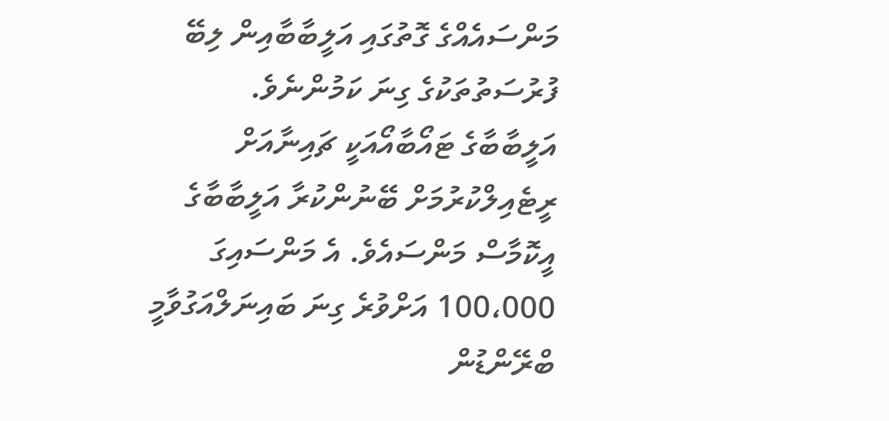މަންސައެއްގެ ގޮތުގައި އަލީބާބާއިން ލިބޭ ފުރުސަތުތަކުގެ ގިނަ ކަމުންނެވެ.
އަލީބާބާގެ ޓައޯބާއޯއަކީ ޗައިނާއަށް ރީޓެއިލްކުރުމަށް ބޭނުންކުރާ އަލީބާބާގެ އީކޮމާސް މަންސައެވެ. އެ މަންސައިގަ 100،000 އަށްވުރެ ގިނަ ބައިނަލްއަގުވާމީ ބްރޭންޑުން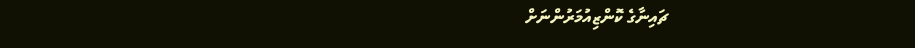ޗައިނާގެ ކޮންޒިއުމަރުންނަށް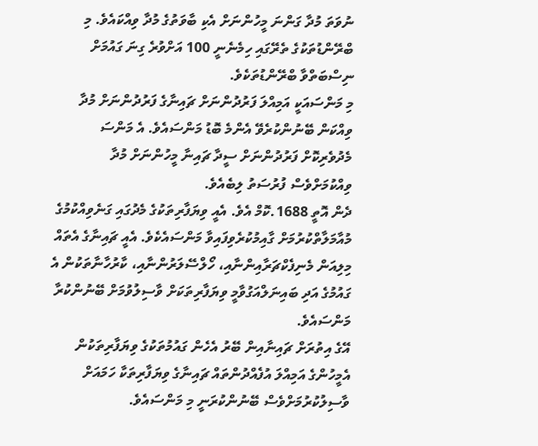ނުވަތަ މުދާ ގަންނަ މީހުންނަށް އެކި ބާވަތުގެ މުދާ ވިއްކައެވެ. މި ބްރޭންޑުތަކުގެ ތެރޭގައި ހިމެނެނީ 100 އަށްވުރެ ގިނަ ގައުމަށް ނިސްބަތްވާ ބްރޭންޑުތަކެވެ.
މި މަންސައަކީ އަމިއްލަ ފަރުދުންނަށް ޗައިނާގެ ފަރުދުންނަށް މުދާ ވިއްކަން ބޭނުންކުރެވޭ އެންމެ ބޮޑު މަންސައެވެ. އެ މަންސަ މެދުވެރިކޮށް ފަރުދުންނަށް ސީދާ ޗައިނާ މީހުންނަށް މުދާ ވިއްކުމަށްވެސް ފުރުސަތު ލިބެއެވެ.
ދެން އޮތީ 1688.ކޮމް އެވެ. އެއީ ވިޔަފާރިތަކުގެ މެދުގައި ގަނެވިއްކުމުގެ މުއާމަލާތްކުރުމަށް ގާއިމުކުރެވިފައިވާ މަންސައެކެވެ. އެއީ ޗައިނާގެ އެތައް މިލިއަން މެނިފެކްޗަރާއިންނާއި، ހޯލްސޭލަރުންނާއި، ކާރުހާނާތަކުން އެ ގައުމުގެ އަދި ބައިނަލްއަގުވާމީ ވިޔަފާރިތަކަށް ވާސިލުވުމަށް ބޭނުންކުރާ މަންސައެވެ.
އޭގެ އިތުރަށް ޗައިނާއިން ބޭރު އެހެން ގައުމުތަކުގެ ވިޔަފާރިތަކުން އެމީހުންގެ އަމިއްލަ އުފެއްދުންތައް ޗައިނާގެ ވިޔަފާރިތަކާ ހަމައަށް ވާސިލުކުރުމަށްވެސް ބޭނުންކުރަނީ މި މަންސައެވެ.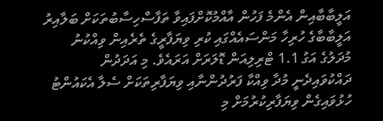އަލީބާބާއިން އެންމެ ފަހުން އާއްމުކޮށްފައިވާ ތަފާސްހިސާބުތަކަށް ބަލާއިރު އަލީބާބާގެ ހުރިހާ މަންސައެއްގައި ކުރި ވިޔަފާރީގެ ތެރެއިން ވިއްކުނު މުދަލުގެ އަގު 1.1 ޓްރިލިއަން ޑޮލަރަށް އަރައެވެ. މި އަދަދުން ދައްކުވައިދެނީ މުދާ ވިއްކާ ފަރުދުންނާއި ވިޔަފާރިތަކަށް ސެލާ އެކައުންޓު ހުޅުވައިގެން ވިޔަފާރިކުރުމަށް މި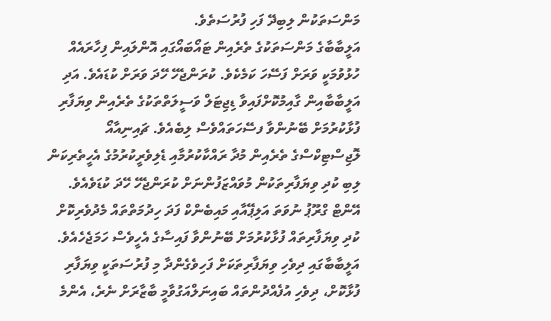މަންސަތަކުން ލިބިދޭ ފަހި ފުރުސަތެވެ.
އަލީބާބާގެ މަންސަތަކުގެ ތެރެއިން ޓައޯބައޯގައި އޮންލައިން ފިހާރައެއް ހުޅުވުމަކީ ވަރަށް ފަސޭހަ ކަމެކެވެ. ކުރަންޖެހޭ ހޭދަ ވަރަށް ކުޑައެވެ. އަދި އަލީބާބާއިން ގާއިމުކޮށްފައިވާ ޑިޖިޓަލް ވަސީލަތްތަކުގެ ތެރެއިން ވިޔަފާރި ފުޅާކުރުމަށް ބޭނުންވާ ފސޭހަތައްވެސް ލިބެއެވެ. ޗައިނިއާއޯ ލޮޖިސްޓިކްސްގެ ތެރެއިން މުދާ ރައްކާކުރުމާއި ޑެލިވެރީކުރުމުގެ އެހީތެރިކަން ލިބި ކުދި ވިޔަފާރިތަކުން މުވައްޒަފުންނަށް ކުރަންޖެހޭ ހޭދަ ކުޑަވެއެވެ. އޭންޓް ގްރޫޕު ނުވަތަ އަލިޕޭއާއި މައިބެންކް ފަދަ ހިދުމަތްތައް މެދުވެރިކޮށް ކުދި ވިޔަފާރިތައް ފުޅާކުރުމަށް ބޭނުންވާ ފައިސާގެ އެހީވެސް ހަމަޖެހެއެވެ.
އަލީބާބާގައި ދިވެހި ވިޔަފާރިތަކަށް ފަހިވެގެންދާ މި ފުރުސަތަކީ ވިޔަފާރި ފުޅާކޮށް، ދިވެހި އުފެއްދުންތައް ބައިނަލްއަގުވާމީ ބާޒާރަށް ނެރެ، އެންމެ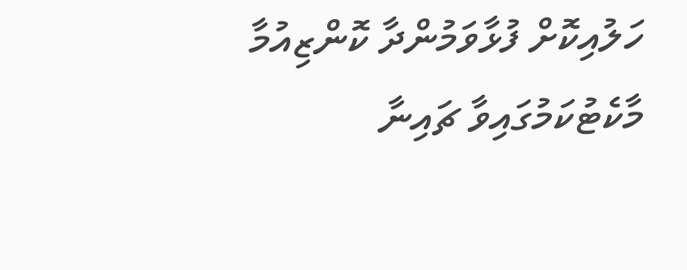ހަލުއިކޮށް ފުޅާވަމުންދާ ކޮންޒިއުމާ މާކެޓުކަމުގައިވާ ޗައިނާ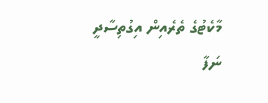މާކެޓުގެ ތެރެއިން އިގުތިސާދީ ނަފާ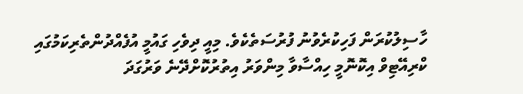ހާސިލުކުރަން ފަހިކުރެވުނު ފުރުސަތެކެވެ. މިއީ ދިވެހި ގައުމީ އުފެއްދުންތެރިކަމުގައި ކްރިއޭޓިވް އިކޮނޮމީ ހިއްސާވާ މިންވަރު އިތުރުކޮށްދޭނެ ވަރުގަދަ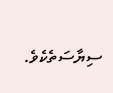ސިޔާސަތެކެވެ.